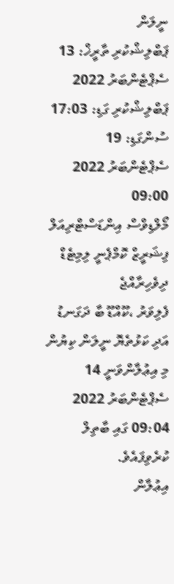ނީލަން
ޕަބްލިޝްކުރި ތާރީޚް: 13 ސެޕްޓެންބަރު 2022
ޕަބްލިޝްކުރި ގަޑި: 17:03
ސުންގަޑި: 19 ސެޕްޓެންބަރު 2022 09:00
މޯލްޑިވްސް އިންޑަސްޓްރިއަލް ފިޝަރީޒް ކޮމްޕެނީ ލިމިޓެޑް
ދިވެހިރާއްޖެ
ފެލިވަރު ،ކޫއްޑޫ ބާ ދަގަނޑު އަދި ކަޅުތެޔޮ ނީލަން ކިޔުން
މި އިޢުލާންވަނީ 14 ސެޕްޓެންބަރު 2022 09:04 ގައި ބާތިލް ކުރެވިފައެވެ.
އިޢުލާން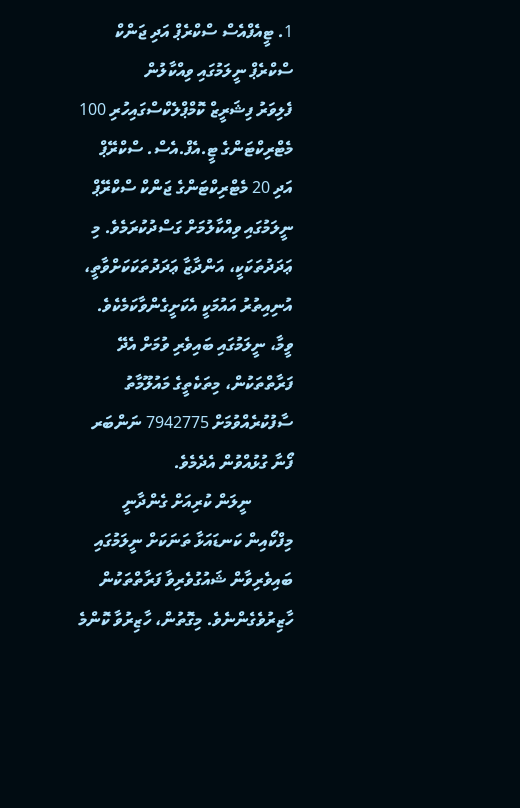1. ޓީއެފްއެސް ސްކްރެޕް އަދި ޖަންކް ސްކްރެޕް ނީލަމުގައި ވިއްކާލުން
ފެލިވަރު ފިޝަރީޒް ކޮމްޕްލެކްސްގައިހުރި 100 މެޓްރިކްޓަންގެ ޓީ.އެފް.އެސް. ސްކްރޭޕް އަދި 20 މެޓްރިކްޓަންގެ ޖަންކް ސްކްރޭޕް ނީލަމުގައި ވިއްކާލުމަށް ގަސްދުކުރަމެވެ. މި ޢަދަދުތަކަކީ، އަންދާޒާ ޢަދަދުތަކަކަށްވާތީ، އުނިއިތުރު އައުމަކީ އެކަށީގެންވާކަމެކެވެ. ވީމާ، ނީލަމުގައި ބައިވެރި ވުމަށް އެދޭ ފަރާތްތަކުން، މިތަކެތީގެ މައުލޫމާތު ސާފުކުރެއްވުމަށް 7942775 ނަންބަރ ފޯނާ ގުޅުއްވުން އެދެމެވެ.
          ނީލަން ކުރިއަށް ގެންދާނީ މިފްކޯއިން ކަނޑައަޅާ ތަނަކަށް ނީލަމުގައި ބައިވެރިވާން ޝައުގުވެރިވާ ފަރާތްތަކުން ހާޒިރުވެގެންނެވެ. މިގޮތުން، ހާޒިރުވާ ކޮންމެ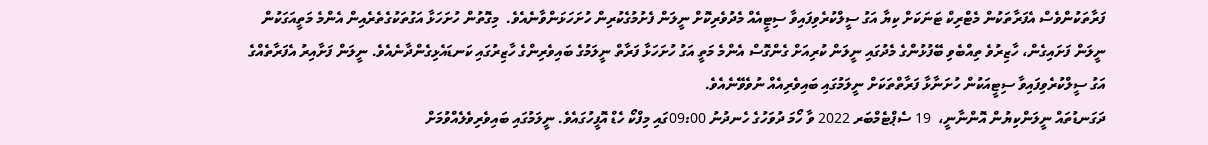ފަރާތަކުންވެސް އެފަރާތަކުން މެޓްރިކް ޓަނަކަށް ކިޔާ އަގު ސީލްކުރެވިފައިވާ ސިޓީއެއް މެދުވެރިކޮށް ނީލަން ފެށުމުގެކުރިން ހުށަހަޅަންވާނެއެވެ.  މިގޮތުން ހުށަހަޅާ އަގުތަކުގެތެރެއިން އެންމެ މަތީއަގަކުން ނީލަން ފަށައިގެން، ހާޒިރުވެ ތިއްބެވި ބޭފުޅުންގެ މެދުގައި ނީލަން ކުރިއަށް ގެންގޮސް އެންމެ މަތީ އަގު ހުށަހަޅާ ފަރާތް ނީލަމުގެ ބައިވެރިންގެ ހާޒިރުގައި ކަނޑައެޅިގެންދާނެއެވެ. ނީލަން ފަށާއިރު އެފަރާތެއްގެ އަގު ސީލްކުރެވިފައިވާ ސިޓީއަކުން ހުށަނާޅާ ފަރާތްތަކަށް ނީލަމުގައި ބައިވެރިއެއް ނުވެވޭނެއެވެ.
ދަގަނޑުތައް ނީލަންކިޔުން އޮންނާނީ،  19 ސެޕްޓެމްބަރ 2022 ވާ ހޯމަ ދުވަހުގެ ހެނދުނު 09:00ގައި މިފްކޯ ހެޑް އޮފީހުގައެވެ. ނީލަމުގައި ބައިވެރިވެލެއްވުމަށް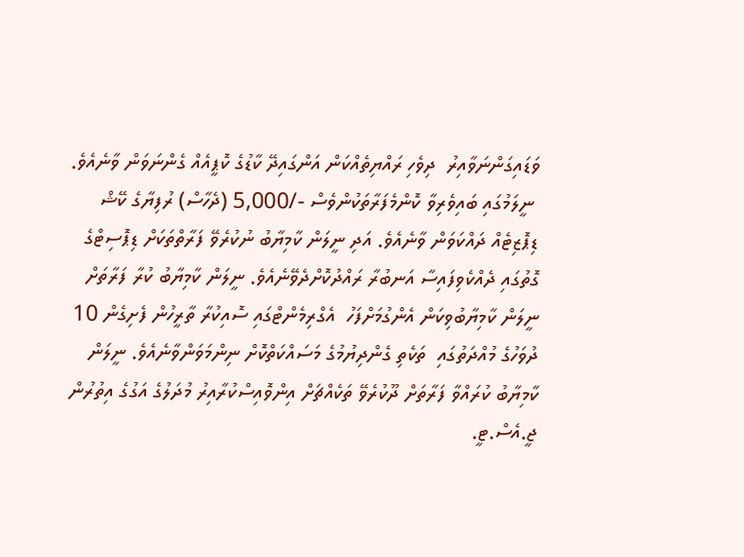ވަޑައިގަންނަވާއިރު  ދިވެހި ރައްޔިތެއްކަން އަންގައިދޭ ކާޑުގެ ކޮޕީއެއް ގެންނަވަން ވާނެއެވެ.
 ނީލަމުގައި ބައިވެރިވާ ކޮންމެފަރާތަކުންވެސް -/5,000 (ދެހާސް) ރުފިޔާގެ ކޭޝް ޑިޕޮޒިޓެއް ދައްކަވަން ވާނެއެވެ. އަދި ނީލަން ކާމިޔާބު ނުކުރެވޭ ފަރާތްތަކަށް ޑިޕޮސިޓްގެ ގޮތުގައި ދެއްކެވިފައިސާ އަނބުރާ ރައްދުކޮށްދެވޭނެއެވެ. ނީލަން ކާމިޔާބު ކުރާ ފަރާތަށް ނީލަން ކާމިޔާބުވިކަން އެންގުމަށްފަހު  އެގްރިމެންޓްގައި ސޮއިކުރާ ތާރީހުން ފެށިގެން 10 ދުވަހުގެ މުއްދަތުގައި  ތަކެތި ގެންދިޔުމުގެ މަސައްކަތްކޮށް ނިންމަވަންވާނެއެވެ. ނީލަން ކާމިޔާބު ކުރައްވާ ފަރާތަށް ދޫކުރެވޭ ތަކެއްޗަށް އިންވޮއިސްކުރާއިރު މުދަލުގެ އަގުގެ އިތުރުން ޖީ.އެސް.ޓީ.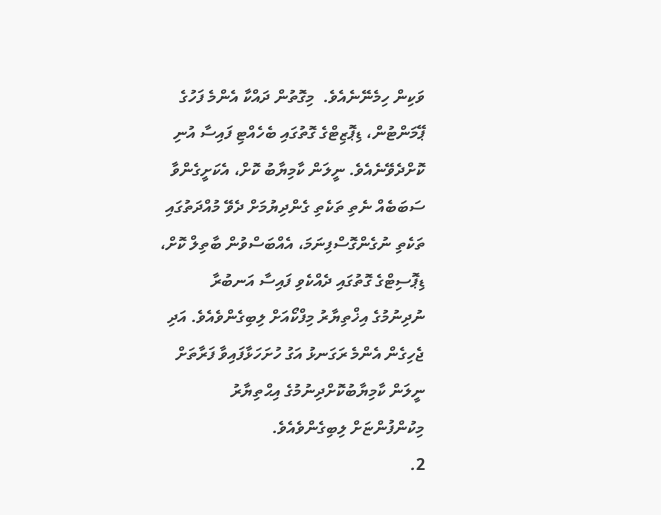ވަކިން ހިމެނޭނެއެވެ.  މިގޮތުން ދައްކާ އެންމެ ފަހުގެ ޕޭމަންޓުން، ޑިޕޮޒިޓްގެ ގޮތުގައި ބެހެއްޓި ފައިސާ އުނި ކޮށްދެވޭނެއެވެ. ނީލަން ކާމިޔާބު ކޮށް، އެކަށީގެންވާ ސަބަބެއް ނެތި ތަކެތި ގެންދިޔުމަށް ދެވޭ މުއްދަތުގައި ތަކެތި ނުގެންގޮސްފިނަމަ، އެއްބަސްވުން ބާތިލް ކޮށް، ޑިޕޮސިޓްގެ ގޮތުގައި ދެއްކެވި ފައިސާ އަނބުރާ ނުދިނުމުގެ އިޚްތިޔާރު މިފްކޯއަށް ލިބިގެންވެއެވެ. އަދި ޖެހިގެން އެންމެ ރަގަނޅު އަގު ހުށަހަޅާފައިވާ ފަރާތަށް ނީލަން ކާމިޔާބުކޮށްދިނުމުގެ އިޙްތިޔާރު މިކުންފުންޏަށް ލިބިގެންވެއެވެ.
2.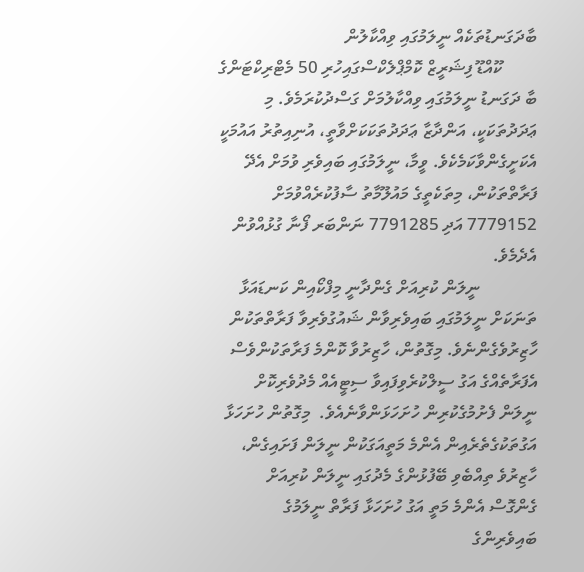ބާދަގަނޑުތަކެއް ނީލަމުގައި ވިއްކާލުން
        ކޫއްޑޫ ފިޝަރީޒް ކޮމްޕްލެކްސްގައިހުރި 50 މެޓްރިކްޓަންގެ ބާ ދަގަނޑު ނީލަމުގައި ވިއްކާލުމަށް ގަސްދުކުރަމެވެ. މި ޢަދަދުތަކަކީ، އަންދާޒާ ޢަދަދުތަކަކަށްވާތީ، އުނިއިތުރު އައުމަކީ އެކަށީގެންވާކަމެކެވެ. ވީމާ، ނީލަމުގައި ބައިވެރި ވުމަށް އެދޭ ފަރާތްތަކުން، މިތަކެތީގެ މައުލޫމާތު ސާފުކުރެއްވުމަށް 7779152 އަދި 7791285 ނަންބަރ ފޯނާ ގުޅުއްވުން އެދެމެވެ.
             ނީލަން ކުރިއަށް ގެންދާނީ މިފްކޯއިން ކަނޑައަޅާ ތަނަކަށް ނީލަމުގައި ބައިވެރިވާން ޝައުގުވެރިވާ ފަރާތްތަކުން ހާޒިރުވެގެންނެވެ. މިގޮތުން، ހާޒިރުވާ ކޮންމެ ފަރާތަކުންވެސް އެފަރާތެއްގެ އަގު ސީލްކުރެވިފައިވާ ސިޓީއެއް މެދުވެރިކޮށް ނީލަން ފެށުމުގެކުރިން ހުށަހަޅަންވާނެއެވެ.  މިގޮތުން ހުށަހަޅާ އަގުތަކުގެތެރެއިން އެންމެ މަތީއަގަކުން ނީލަން ފަށައިގެން، ހާޒިރުވެ ތިއްބެވި ބޭފުޅުންގެ މެދުގައި ނީލަން ކުރިއަށް ގެންގޮސް އެންމެ މަތީ އަގު ހުށަހަޅާ ފަރާތް ނީލަމުގެ ބައިވެރިންގެ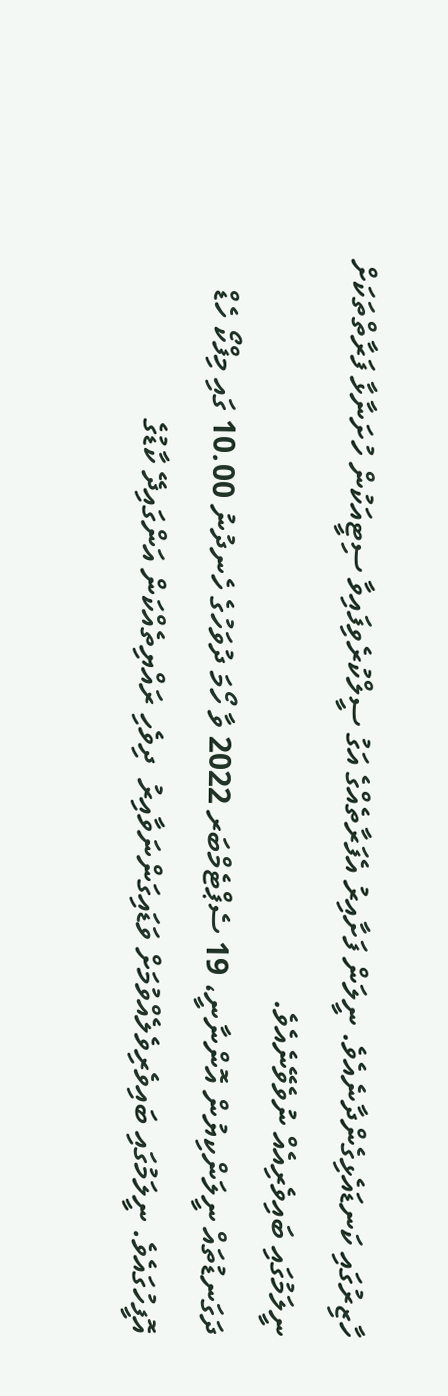ހާޒިރުގައި ކަނޑައެޅިގެންދާނެއެވެ. ނީލަން ފަށާއިރު އެފަރާތެއްގެ އަގު ސީލްކުރެވިފައިވާ ސިޓީއަކުން ހުށަނާޅާ ފަރާތްތަކަށް ނީލަމުގައި ބައިވެރިއެއް ނުވެވޭނެއެވެ.
ދަގަނޑުތައް ނީލަންކިޔުން އޮންނާނީ، 19 ސެޕްޓެމްބަރ 2022 ވާ ހޯމަ ދުވަހުގެ ހެނދުނު 10.00 ގައި މިފްކޯ ހެޑް އޮފީހުގައެވެ. ނީލަމުގައި ބައިވެރިވެލެއްވުމަށް ވަޑައިގަންނަވާއިރު  ދިވެހި ރައްޔިތެއްކަން އަންގައިދޭ ކާޑުގެ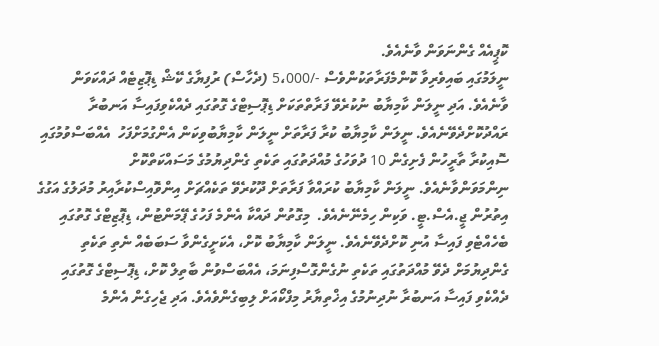ކޮޕީއެއް ގެންނަވަން ވާނެއެވެ.
ނީލަމުގައި ބައިވެރިވާ ކޮންމެފަރާތަކުންވެސް -/5،000 (ދެހާސް) ރުފިޔާގެ ކޭޝް ޑިޕޮޒިޓެއް ދައްކަވަން ވާނެއެވެ. އަދި ނީލަން ކާމިޔާބު ނުކުރެވޭ ފަރާތްތަކަށް ޑިޕޮސިޓްގެ ގޮތުގައި ދެއްކެވިފައިސާ އަނބުރާ ރައްދުކޮށްދެވޭނެއެވެ. ނީލަން ކާމިޔާބު ކުރާ ފަރާތަށް ނީލަން ކާމިޔާބުވިކަން އެންގުމަށްފަހު  އެއްބަސްވުމުގައި ސޮއިކުރާ ތާރީހުން ފެށިގެން 10 ދުވަހުގެ މުއްދަތުގައި ތަކެތި ގެންދިޔުމުގެ މަސައްކަތްކޮށް ނިންމަވަންވާނެއެވެ. ނީލަން ކާމިޔާބު ކުރައްވާ ފަރާތަށް ދޫކުރެވޭ ތަކެއްޗަށް އިންވޮއިސްކުރާއިރު މުދަލުގެ އަގުގެ އިތުރުން ޖީ.އެސް.ޓީ. ވަކިން ހިމެނޭނެއެވެ.  މިގޮތުން ދައްކާ އެންމެ ފަހުގެ ޕޭމަންޓުން، ޑިޕޮޒިޓްގެ ގޮތުގައި ބެހެއްޓެވި ފައިސާ އުނި ކޮށްދެވޭނެއެވެ. ނީލަން ކާމިޔާބު ކޮށް، އެކަށީގެންވާ ސަބަބެއް ނެތި ތަކެތި ގެންދިޔުމަށް ދެވޭ މުއްދަތުގައި ތަކެތި ނުގެންގޮސްފިނަމަ، އެއްބަސްވުން ބާތިލް ކޮށް، ޑިޕޮސިޓްގެ ގޮތުގައި ދެއްކެވި ފައިސާ އަނބުރާ ނުދިނުމުގެ އިޚްތިޔާރު މިފްކޯއަށް ލިބިގެންވެއެވެ. އަދި ޖެހިގެން އެންމެ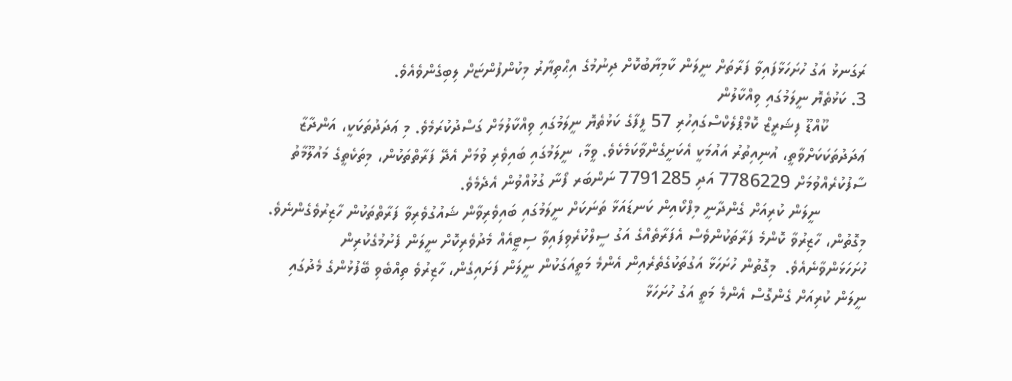ރަގަނޅު އަގު ހުށަހަޅާފައިވާ ފަރާތަށް ނީލަން ކާމިޔާބުކޮށް ދިނުމުގެ އިޙްތިޔާރު މިކުންފުންޏަށް ލިބިގެންވެއެވެ.
3. ކަޅުތެޔޮ ނީލަމުގައި ވިއްކާލުން
        ކޫއްޑޫ ފިޝަރީޒް ކޮމްޕްލެކްސްގައިހުރި 57 ފީފާގެ ކަޅުތެޔޮ ނީލަމުގައި ވިއްކާލުމަށް ގަސްދުކުރަމެވެ. މި ޢަދަދުތަކަކީ، އަންދާޒާ ޢަދަދުތަކަކަށްވާތީ، އުނިއިތުރު އައުމަކީ އެކަށީގެންވާކަމެކެވެ. ވީމާ، ނީލަމުގައި ބައިވެރި ވުމަށް އެދޭ ފަރާތްތަކުން، މިތަކެތީގެ މައުލޫމާތު ސާފުކުރެއްވުމަށް 7786229 އަދި 7791285 ނަންބަރ ފޯނާ ގުޅުއްވުން އެދެމެވެ.
          ނީލަން ކުރިއަށް ގެންދާނީ މިފްކޯއިން ކަނޑައަޅާ ތަނަކަށް ނީލަމުގައި ބައިވެރިވާން ޝައުގުވެރިވާ ފަރާތްތަކުން ހާޒިރުވެގެންނެވެ. މިގޮތުން، ހާޒިރުވާ ކޮންމެ ފަރާތަކުންވެސް އެފަރާތެއްގެ އަގު ސީލްކުރެވިފައިވާ ސިޓީއެއް މެދުވެރިކޮށް ނީލަން ފެށުމުގެކުރިން ހުށަހަޅަންވާނެއެވެ.  މިގޮތުން ހުށަހަޅާ އަގުތަކުގެތެރެއިން އެންމެ މަތީއަގަކުން ނީލަން ފަށައިގެން، ހާޒިރުވެ ތިއްބެވި ބޭފުޅުންގެ މެދުގައި ނީލަން ކުރިއަށް ގެންގޮސް އެންމެ މަތީ އަގު ހުށަހަޅާ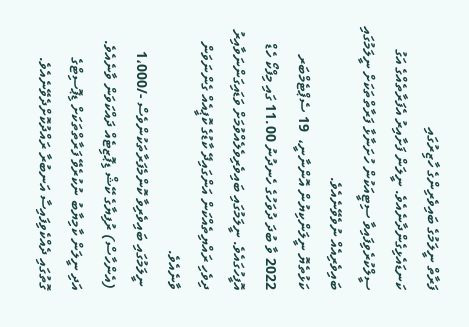ފަރާތް ނީލަމުގެ ބައިވެރިންގެ ހާޒިރުގައި ކަނޑައެޅިގެންދާނެއެވެ. ނީލަން ފަށާއިރު އެފަރާތެއްގެ އަގު ސީލްކުރެވިފައިވާ ސިޓީއަކުން ހުށަނާޅާ ފަރާތްތަކަށް ނީލަމުގައި ބައިވެރިއެއް ނުވެވޭނެއެވެ.
ކަޅުތެޔޮ ނީލަންކިޔުން އޮންނާނީ،  19 ސެޕްޓެމްބަރ 2022 ވާ ބުދަ ދުވަހުގެ ހެނދުނު 11.00 ގައި މިފްކޯ ހެޑް އޮފީހުގައެވެ. ނީލަމުގައި ބައިވެރިވެލެއްވުމަށް ވަޑައިގަންނަވާއިރު  ދިވެހި ރައްޔިތެއްކަން އަންގައިދޭ ކާޑުގެ ކޮޕީއެއް ގެންނަވަން ވާނެއެވެ.
 ނީލަމުގައި ބައިވެރިވާ ކޮންމެފަރާތަކުންވެސް -/1،000 (އެންހާސް) ރުފިޔާގެ ކޭޝް ޑިޕޮޒިޓެއް ދައްކަވަން ވާނެއެވެ. އަދި ނީލަން ކާމިޔާބު ނުކުރެވޭ ފަރާތްތަކަށް ޑިޕޮސިޓްގެ ގޮތުގައި ދެއްކެވިފައިސާ އަނބުރާ ރައްދުކޮށްދެވޭނެއެވެ.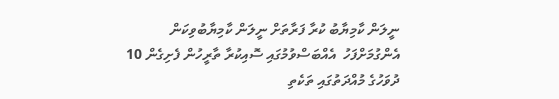ނީލަން ކާމިޔާބު ކުރާ ފަރާތަށް ނީލަން ކާމިޔާބުވިކަން އެންގުމަށްފަހު  އެއްބަސްވުމުގައި ސޮއިކުރާ ތާރީހުން ފެށިގެން 10 ދުވަހުގެ މުއްދަތުގައި ތަކެތި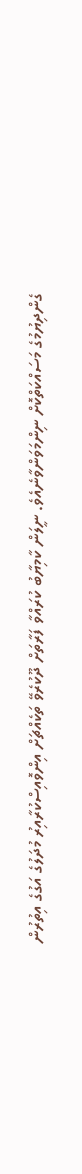ގެންދިޔުމުގެ މަސައްކަތްކޮށް ނިންމަވަންވާނެއެވެ. ނީލަން ކާމިޔާބު ކުރައްވާ ފަރާތަށް ދޫކުރެވޭ ތަކެއްޗަށް އިންވޮއިސްކުރާއިރު މުދަލުގެ އަގުގެ އިތުރުން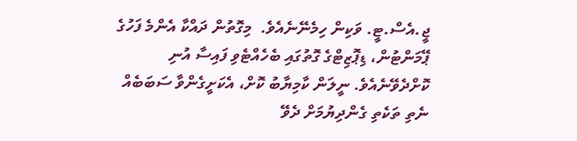ޖީ.އެސް.ޓީ. ވަކިން ހިމެނޭނެއެވެ.  މިގޮތުން ދައްކާ އެންމެ ފަހުގެ ޕޭމަންޓުން، ޑިޕޮޒިޓްގެ ގޮތުގައި ބެހެއްޓެވި ފައިސާ އުނި ކޮށްދެވޭނެއެވެ. ނީލަން ކާމިޔާބު ކޮށް، އެކަށީގެންވާ ސަބަބެއް ނެތި ތަކެތި ގެންދިޔުމަށް ދެވޭ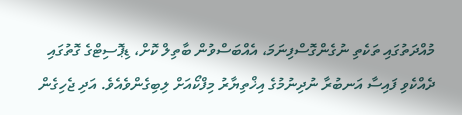މުއްދަތުގައި ތަކެތި ނުގެންގޮސްފިނަމަ، އެއްބަސްވުން ބާތިލް ކޮށް، ޑިޕޮސިޓްގެ ގޮތުގައި ދެއްކެވި ފައިސާ އަނބުރާ ނުދިނުމުގެ އިޚްތިޔާރު މިފްކޯއަށް ލިބިގެންވެއެވެ. އަދި ޖެހިގެން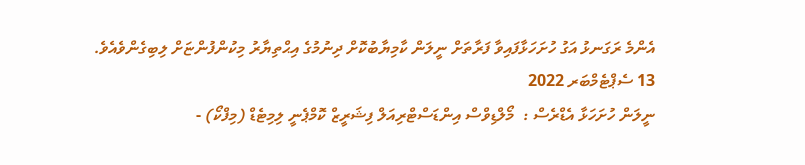އެންމެ ރަގަނޅު އަގު ހުށަހަޅާފައިވާ ފަރާތަށް ނީލަން ކާމިޔާބުކޮށް ދިނުމުގެ އިޙްތިޔާރު މިކުންފުންޏަށް ލިބިގެންވެއެވެ.
13 ސެޕްޓެމްބަރ 2022
ނީލަން ހުށަހަޅާ އެޑްރެސް :  މޯލްޑިވްސް އިންޑަސްޓްރިއަލް ފިޝަރީޒް ކޮމްޕެނީ ލިމިޓެޑް (މިފްކޯ) -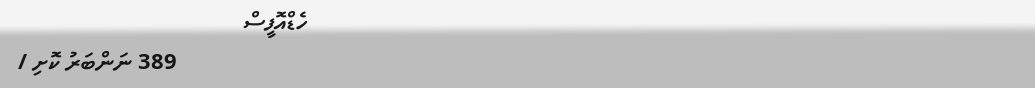ހެޑްއޮފީސް
                       389 ނަންބަރު ކޮށި /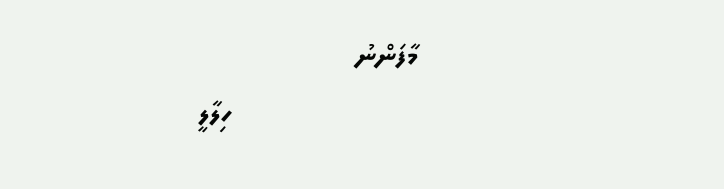މާފަންނު
                        ހިލާލީ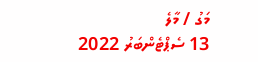މަގު / މާލެ
13 ސެޕްޓެންބަރު 2022